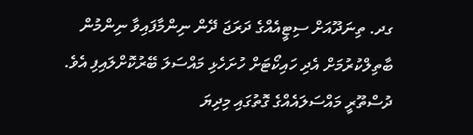ގދ. ތިނަދޫއަށް ސިޓީއެއްގެ ދަރަޖަ ދޭން ނިންމާފައިވާ ނިންމުން ބާތިލްކުރުމަށް އެދި ހައިކޯޓަށް ހުށަހެޅި މައްސަލަ ބޭރުކޮށްލައިފި އެވެ.
ދުސްތޫރީ މައްސަލައެއްގެ ގޮތުގައި މިދިޔަ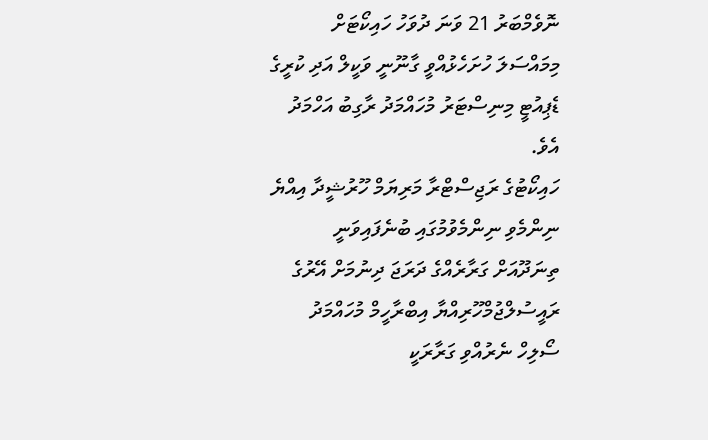ނޮވެމްބަރު 21 ވަނަ ދުވަހު ހައިކޯޓަށް މިމައްސަލަ ހުށަހެޅުއްވީ ގާނޫނީ ވަކީލް އަދި ކުރީގެ ޑެޕިއުޓީ މިނިސްޓަރު މުހައްމަދު ރާގިބު އަހްމަދު އެވެ.
ހައިކޯޓުގެ ރަޖިސްޓްރާ މަރިޔަމް ހޫރުޝީދާ އިއްޔެ ނިންމެވި ނިންމެވުމުގައި ބުނެފައިވަނީ ތިނަދޫއަށް ގަރާރެއްގެ ދަރަޖަ ދިނުމަށް އޭރުގެ ރައީސުލްޖުމްހޫރިއްޔާ އިބްރާހީމް މުހައްމަދު ސޯލިހް ނެރުއްވި ގަރާރަކީ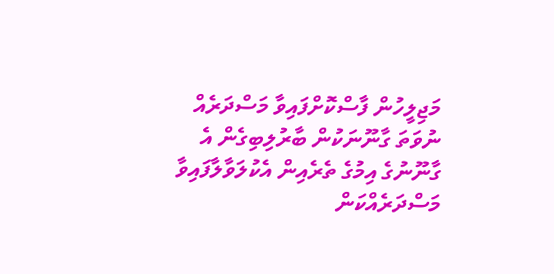މަޖިލީހުން ފާސްކޮށްފައިވާ މަސްދަރެއް ނުވަތަ ގާނޫނަކުން ބާރުލިބިގެން އެ ގާނޫނުގެ އިމުގެ ތެރެއިން އެކުލަވާލާފައިވާ މަސްދަރެއްކަން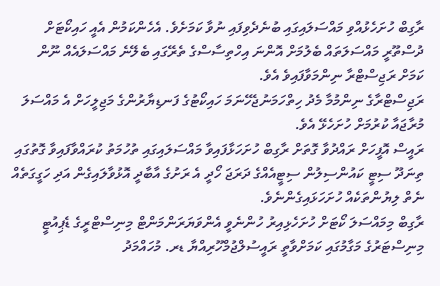ރާގިބް ހުށަހެޅުއްވި މައްސަލައިގައި ބުނެދެވިފައި ނުވާ ކަމަށެވެ. އެހެންކަމުން އެއީ ހައިކޯޓަށް ދުސްތޫރީ މައްސަލަތައް ބެލުމަށް އޮންނަ އިހްތިސާސްގެ ތެރޭގައި ބެލޭނެ މައްސަލައެއް ނޫން ކަމަށް ރަޖިސްޓްރާ ނިންމަވާފައިވެ އެވެ.
ރަޖިސްޓްރާގެ ނިންމުމާ މެދު ހިތްހަމަނުޖެހޭނަމަ ހައިކޯޓުގެ ފަނޑިޔާރުންގެ މަޖިލީހަށް އެ މައްސަލަ މުރާޖައާ ކުރުމަށް ހުށަހެޅޭ އެވެ.
ރައީސް އޮފީހަށް ރައްދުވާ ގޮތަށް ރާގިބް ހުށަހަޅާފައިވާ މައްސަލައިގައި ތުހުމަތު ކުރައްވާފައިވާ ގޮތުގައި ތިނަދޫ ސިޓީ ކައުންސިލުން ސިޓީއެއްގެ ދަރަޖަ ހޯދީ އެ ރަށުގެ އާބާދީ އޮޅުވާލައިގެން އަދި ހަގީގަތެއް ނެތް ލިޔުންތަކެއް ހުށަހަޅައިގެންނެވެ.
ރާގިބް މިމައްސަލަ ކޯޓަށް ހުށަހެޅިއިރު ހުންނެވީ އެންވަޔަރަންމަންޓް މިނިސްޓްރީގެ ޑެޕިއުޓީ މިނިސްޓަރުގެ މަގާމުގައި ކަމަށްވާތީ ރައީސުލްޖުމްހޫރިއްޔާ ޑރ. މުހައްމަދު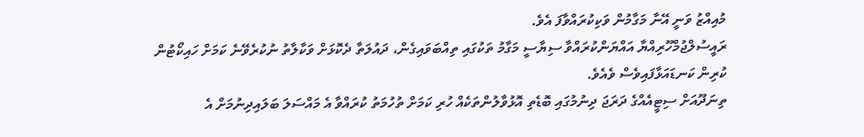މުއިއްޒު ވަނީ އޭނާ މަގާމުން ވަކިކުރައްވާފަ އެވެ.
ރައީސުލްޖުމްހޫރިއްޔާ އައްޔަންކުރައްވާ ސިޔާސީ މަގާމު ތަކުގައި ތިއްބަވައިގެން، ދައުލަތާ ދެކޮޅަށް ވަކާލާތު ނުކުރެވޭނެ ކަމަށް ހައިކޯޓުން ކުރިން ކަނޑައަޅާފައިވެސް ވެއެވެ.
ތިނަދޫއަށް ސިޓީއެއްގެ ދަރަޖަ ދިނުމުގައި ބޮޑެތި އޮޅުވާލުންތަކެއް ހުރި ކަމަށް ތުހުމަތު ކުރައްވާ އެ މައްސަލަ ބަލައިދިނުމަށް އެ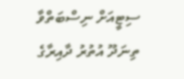ސިޓީއަށް ނިސްބަތްވާ ތިނަދޫ އުތުރު ދާއިރާގެ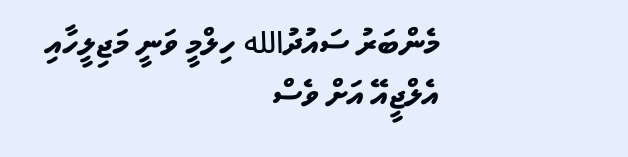މެންބަރު ސައުދުالله ހިލްމީ ވަނީ މަޖިލީހާއި އެލްޖީއޭ އަށް ވެސް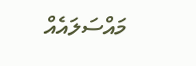މައްސަލައެއް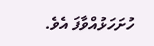ހުށަހަޅުއްވާފަ އެވެ.